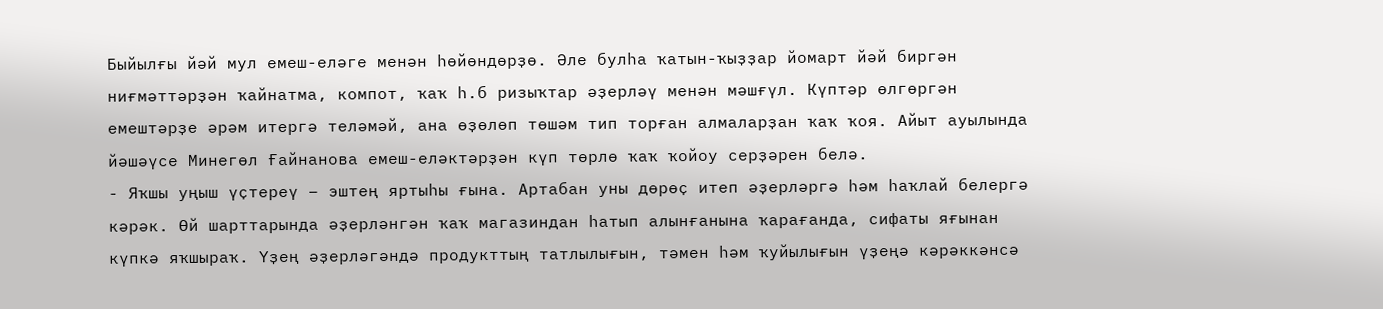Быйылғы йәй мул емеш-еләге менән һөйөндөрҙө. Әле булһа ҡатын-ҡыҙҙар йомарт йәй биргән ниғмәттәрҙән ҡайнатма, компот, ҡаҡ һ.б ризыҡтар әҙерләү менән мәшғүл. Күптәр өлгөргән емештәрҙе әрәм итергә теләмәй, ана өҙөлөп төшәм тип торған алмаларҙан ҡаҡ ҡоя. Айыт ауылында йәшәүсе Минегөл Ғайнанова емеш-еләктәрҙән күп төрлө ҡаҡ ҡойоу серҙәрен белә.
- Яҡшы уңыш үҫтереү – эштең яртыһы ғына. Артабан уны дөрөҫ итеп әҙерләргә һәм һаҡлай белергә кәрәк. Өй шарттарында әҙерләнгән ҡаҡ магазиндан һатып алынғанына ҡарағанда, сифаты яғынан күпкә яҡшыраҡ. Үҙең әҙерләгәндә продукттың татлылығын, тәмен һәм ҡуйылығын үҙеңә кәрәккәнсә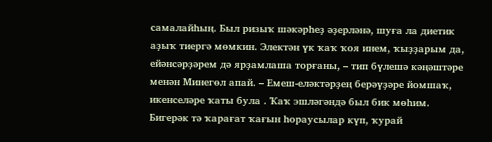самалайһың. Был ризыҡ шәкәрһеҙ әҙерләнә, шуға ла диетик аҙыҡ тиергә мөмкин. Электән үк ҡаҡ ҡоя инем, ҡыҙҙарым да, ейәнсәрҙәрем дә ярҙамлаша торғаны, – тип бүлешә кәңәштәре менән Минегөл апай. – Емеш-еләктәрҙең берәүҙәре йомшаҡ, икенселәре ҡаты була . Ҡаҡ эшләгәндә был бик мөһим. Бигерәк тә ҡарағат ҡағын һораусылар күп, ҡурай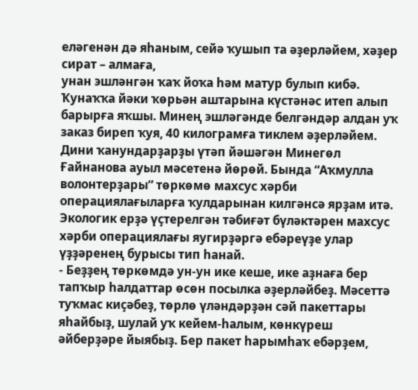еләгенән дә яһаным, сейә ҡушып та әҙерләйем, хәҙер сират – алмаға,
унан эшләнгән ҡаҡ йоҡа һәм матур булып кибә. Ҡунаҡҡа йәки ҡөрьән аштарына күстәнәс итеп алып барырға яҡшы. Минең эшләгәнде белгәндәр алдан уҡ заказ биреп ҡуя, 40 килограмға тиклем әҙерләйем.
Дини ҡанундарҙарҙы үтәп йәшәгән Минегөл Ғайнанова ауыл мәсетенә йөрөй. Бында “Аҡмулла волонтерҙары” төркөмө махсус хәрби операциялағыларға ҡулдарынан килгәнсә ярҙам итә. Экологик ерҙә үҫтерелгән тәбиғәт бүләктәрен махсус хәрби операциялағы яугирҙәргә ебәреүҙе улар үҙҙәренең бурысы тип һанай.
- Беҙҙең төркөмдә ун-ун ике кеше, ике аҙнаға бер тапҡыр һалдаттар өсөн посылка әҙерләйбеҙ. Мәсеттә туҡмас киҫәбеҙ, төрлө үләндәрҙән сәй пакеттары яһайбыҙ, шулай уҡ кейем-һалым, көнкүреш әйберҙәре йыябыҙ. Бер пакет һарымһаҡ ебәрҙем,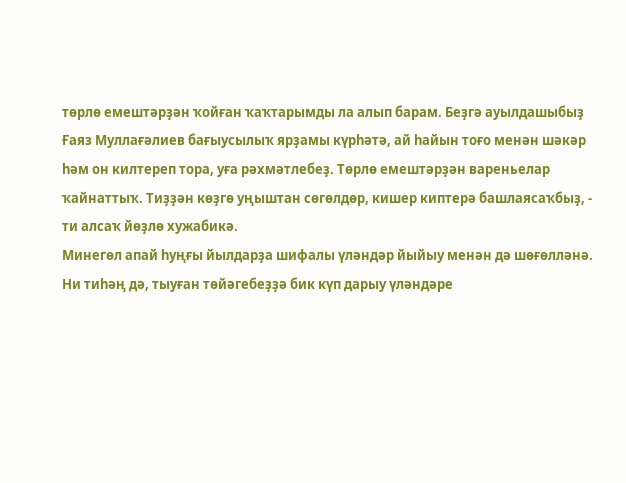төрлө емештәрҙән ҡойған ҡаҡтарымды ла алып барам. Беҙгә ауылдашыбыҙ Ғаяз Муллағәлиев бағыусылыҡ ярҙамы күрһәтә, ай һайын тоғо менән шәкәр һәм он килтереп тора, уға рәхмәтлебеҙ. Төрлө емештәрҙән вареньелар ҡайнаттыҡ. Тиҙҙән көҙгө уңыштан сөгөлдөр, кишер киптерә башлаясаҡбыҙ, - ти алсаҡ йөҙлө хужабикә.
Минегөл апай һуңғы йылдарҙа шифалы үләндәр йыйыу менән дә шөғөлләнә. Ни тиһәң дә, тыуған төйәгебеҙҙә бик күп дарыу үләндәре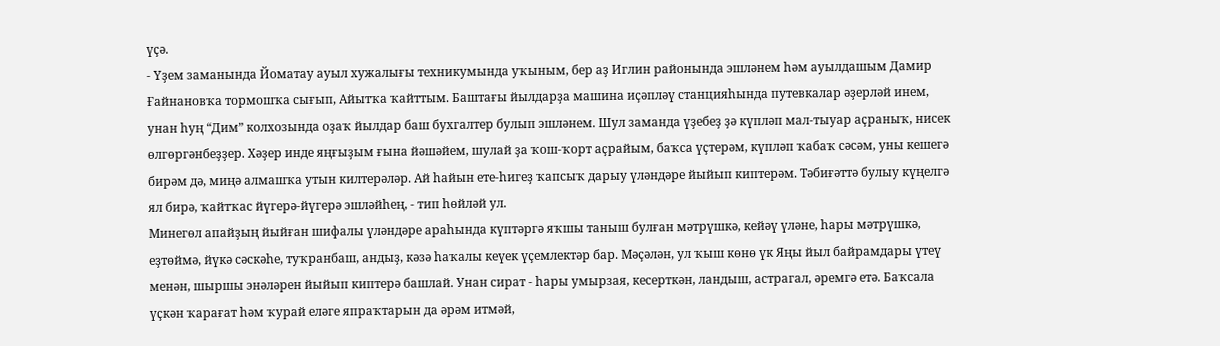үҫә.
- Үҙем заманында Йоматау ауыл хужалығы техникумында уҡыным, бер аҙ Иглин районында эшләнем һәм ауылдашым Дамир Ғайнановҡа тормошҡа сығып, Айытҡа ҡайттым. Баштағы йылдарҙа машина иҫәпләү станцияһында путевкалар әҙерләй инем, унан һуң “Дим” колхозында оҙаҡ йылдар баш бухгалтер булып эшләнем. Шул заманда үҙебеҙ ҙә күпләп мал-тыуар аҫраныҡ, нисек өлгөргәнбеҙҙер. Хәҙер инде яңғыҙым ғына йәшәйем, шулай ҙа ҡош-ҡорт аҫрайым, баҡса үҫтерәм, күпләп ҡабаҡ сәсәм, уны кешегә бирәм дә, миңә алмашҡа утын килтерәләр. Ай һайын ете-һигеҙ ҡапсыҡ дарыу үләндәре йыйып киптерәм. Тәбиғәттә булыу күңелгә ял бирә, ҡайтҡас йүгерә-йүгерә эшләйһең, - тип һөйләй ул.
Минегөл апайҙың йыйған шифалы үләндәре араһында күптәргә яҡшы таныш булған мәтрүшкә, кейәү үләне, һары мәтрүшкә, еҙтөймә, йүкә сәскәһе, туҡранбаш, андыҙ, кәзә һаҡалы кеүек үҫемлектәр бар. Мәҫәлән, ул ҡыш көнө үк Яңы йыл байрамдары үтеү менән, шыршы энәләрен йыйып киптерә башлай. Унан сират - һары умырзая, кесерткән, ландыш, астрагал, әремгә етә. Баҡсала үҫкән ҡарағат һәм ҡурай еләге япраҡтарын да әрәм итмәй,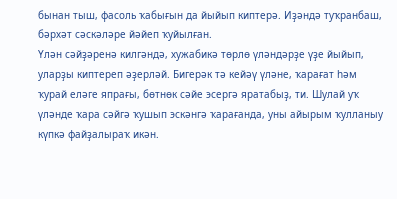бынан тыш, фасоль ҡабығын да йыйып киптерә. Иҙәндә туҡранбаш, бәрхәт сәскәләре йәйеп ҡуйылған.
Үлән сәйҙәренә килгәндә, хужабикә төрлө үләндәрҙе үҙе йыйып, уларҙы киптереп әҙерләй. Бигерәк тә кейәү үләне, ҡарағат һәм ҡурай еләге япрағы, бөтнөк сәйе эсергә яратабыҙ, ти. Шулай уҡ үләнде ҡара сәйгә ҡушып эскәнгә ҡарағанда, уны айырым ҡулланыу күпкә файҙалыраҡ икән.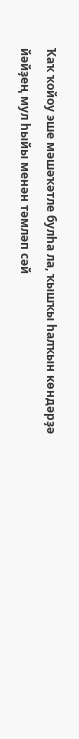Ҡаҡ ҡойоу эше мәшәҡәтле булһа ла, ҡышҡы һалҡын көндәрҙә йәйҙең мул һыйы менән тәмләп сәй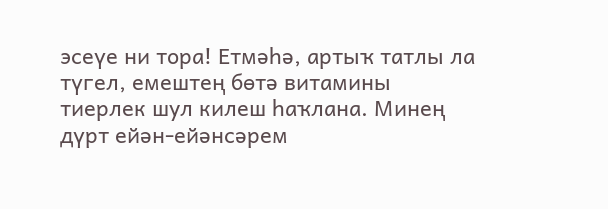эсеүе ни тора! Етмәһә, артыҡ татлы ла түгел, емештең бөтә витамины тиерлек шул килеш һаҡлана. Минең дүрт ейән-ейәнсәрем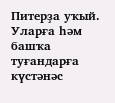Питерҙа уҡый. Уларға һәм башҡа туғандарға күстәнәс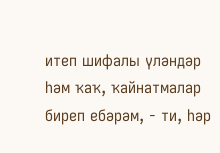итеп шифалы үләндәр һәм ҡаҡ, ҡайнатмалар биреп ебәрәм, - ти, һәр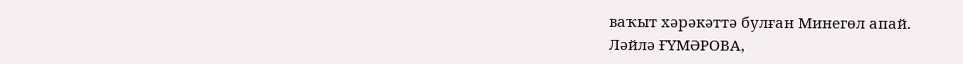ваҡыт хәрәкәттә булған Минегөл апай.
Ләйлә ҒҮМӘРОВА,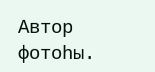Автор фотоһы.